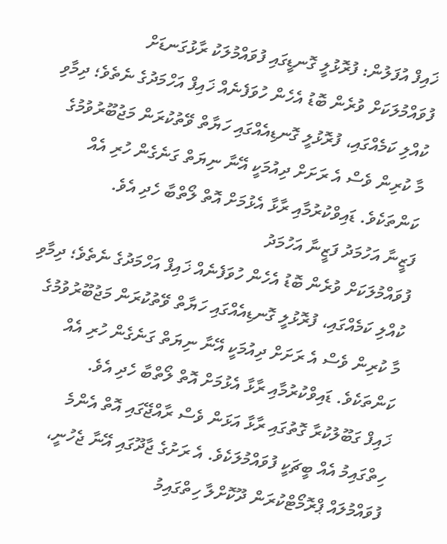ޚައިފް އުފަލުން: ފުރޮޅުލީ ގޮނޑީގައި ފުވައްމުލަކު ރާޅުގަނޑަށް
ފުވައްމުލަކަށް ވުރެން ބޮޑު އެހެން ހުވަފެނެއް ޚައިފް އަހްމަދުގެ ނެތެވެ؛ ދިމާވި ކުއްލި ކަމެއްގައި، ފުރޮޅުލީ ގޮނޑިއެއްގައި ހަޔާތް ވޭތުކުރަން މަޖުބޫރުވުމުގެ މާ ކުރިން ވެސް އެ ރަށަށް ދިއުމަކީ އޭނާ ނިޔަތް ގަނެގެން ހުރި އެއް ކަންތަކެވެ. ޑައިވްކުރުމާއި ރާޅާ އެޅުމަށް އޮތް ލޯތްބާ ހެދި އެވެ.
ފަޒީނާ އަހުމަދު ފަޒީނާ އަހުމަދު
ފުވައްމުލަކަށް ވުރެން ބޮޑު އެހެން ހުވަފެނެއް ޚައިފް އަހްމަދުގެ ނެތެވެ؛ ދިމާވި ކުއްލި ކަމެއްގައި، ފުރޮޅުލީ ގޮނޑިއެއްގައި ހަޔާތް ވޭތުކުރަން މަޖުބޫރުވުމުގެ މާ ކުރިން ވެސް އެ ރަށަށް ދިއުމަކީ އޭނާ ނިޔަތް ގަނެގެން ހުރި އެއް ކަންތަކެވެ. ޑައިވްކުރުމާއި ރާޅާ އެޅުމަށް އޮތް ލޯތްބާ ހެދި އެވެ.
ޚައިފް ގަބޫލުކުރާ ގޮތުގައި ރާޅާ އަޅަން ވެސް ރާއްޖޭގައި އޮތް އެންމެ ހިތްގައިމު އެއް ބީޗަކީ ފުވައްމުލަކެވެ. އެ ރަށުގެ ޖާދޫގައި އޭނާ ޖެހުނީ، ފުވައްމުލައް ޕްރޮމޯޓްކުރަން ދޫކޮށްލާ ހިތްގައިމު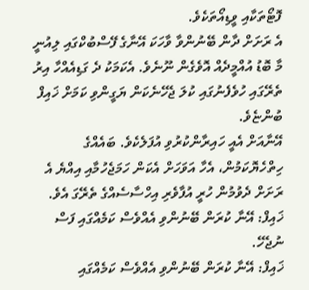ފޮޓޯތަކާއި ވީޑިއޯތަކެވެ.
އެ ރަށަށް ދާން ބޭނުންވާ ވާހަކަ އޭނާގެ ފޭސްބުކްގައި ލިއުނީ މާ ބޮޑު އުއްމީދެއް އޮވެގެން ނޫނެވެ. އެކަމަކު ދެ ގަޑިއެއްހާ އިރު ތެރޭގައި ހުވެފެނުގައި ކުލަ ޖެހޭނެކަން ޔަގީންވި ކަމަށް ޚައިފް ބުންޏެވެ.
އޭނާއަށް އެއީ ހައިރާންކުރުވި އުފަލެކެވެ. ބައެއްގެ ހިތްހެޔޮކަމުން، އެހާ އަވަހަށް އެކަން ހަމަޖެހުމާއި އިއްޔެ އެ ރަށަށް ދެވުމުން ހުރީ އުފާވެރި އިހްސާސެއްގެ ތެރޭގަ އެވެ.
ޚައިފް: އޭނާ ކުރަން ބޭނުންވި އެއްވެސް ކަމެއްގައި ފަސް ނުޖެހޭ.
ޚައިފް: އޭނާ ކުރަން ބޭނުންވި އެއްވެސް ކަމެއްގައި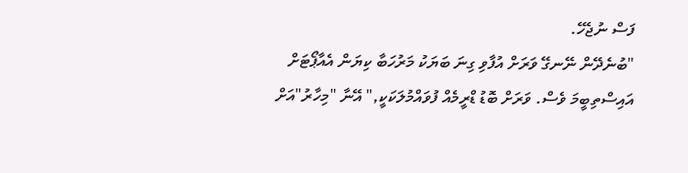ފަސް ނުޖެހޭ.
"ބުނެދޭން ނޭނގޭ ވަރަށް އުފާވި ގިނަ ބަޔަކު މަރުހަބާ ކިޔަން އެއާޕޯޓަށް އައިސްތިބީމަ ވެސް. ވަރަށް ބޮޑު ޑްރީމެއް ފުވައްމުލަކަކީ," އޭނާ "މިހާރު"އަށް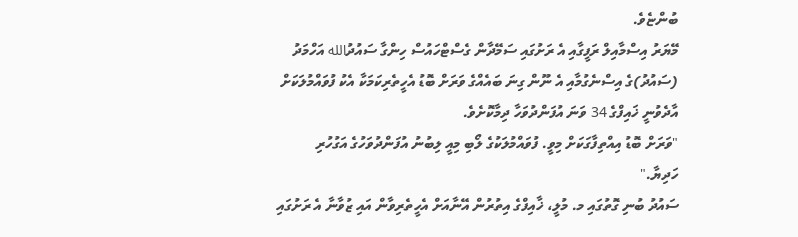ބުންޏެވެ.
މޭޔަރު އިސްމާއިލް ރަފީގާއި އެ ރަށުގައި ސަމޭދާން ގެސްޓްހައުސް ހިންގާ ސައުދުالله އަހްމަދު (ސައުދު)ގެ އިސްނެގުމާއި އެ ނޫން ގިނަ ބައެއްގެ ވަރަށް ބޮޑު އެހީތެރިކަމަކާ އެކު ފުވައްމުލަކަށް އާދެވުނީ ޚައިފްގެ 34 ވަނަ އުފަންދުވަހާ ދިމާކޮށެވެ.
"ވަރަށް ބޮޑު އިއްތިފާގަކަށް މިވީ. ފުވައްމުލަކުގެ ލޯބި މިއީ ލިބުނު އުފަންދުވަހުގެ އަގުހުރި ހަދިޔާ."
ސައުދު ބުނި ގޮތުގައި މ. މުލީ، ޚާއިފްގެ އިތުރުން އޭނާއަށް އެހީތެރިވާން އައި ޒުވާނާ އެ ރަށުގައި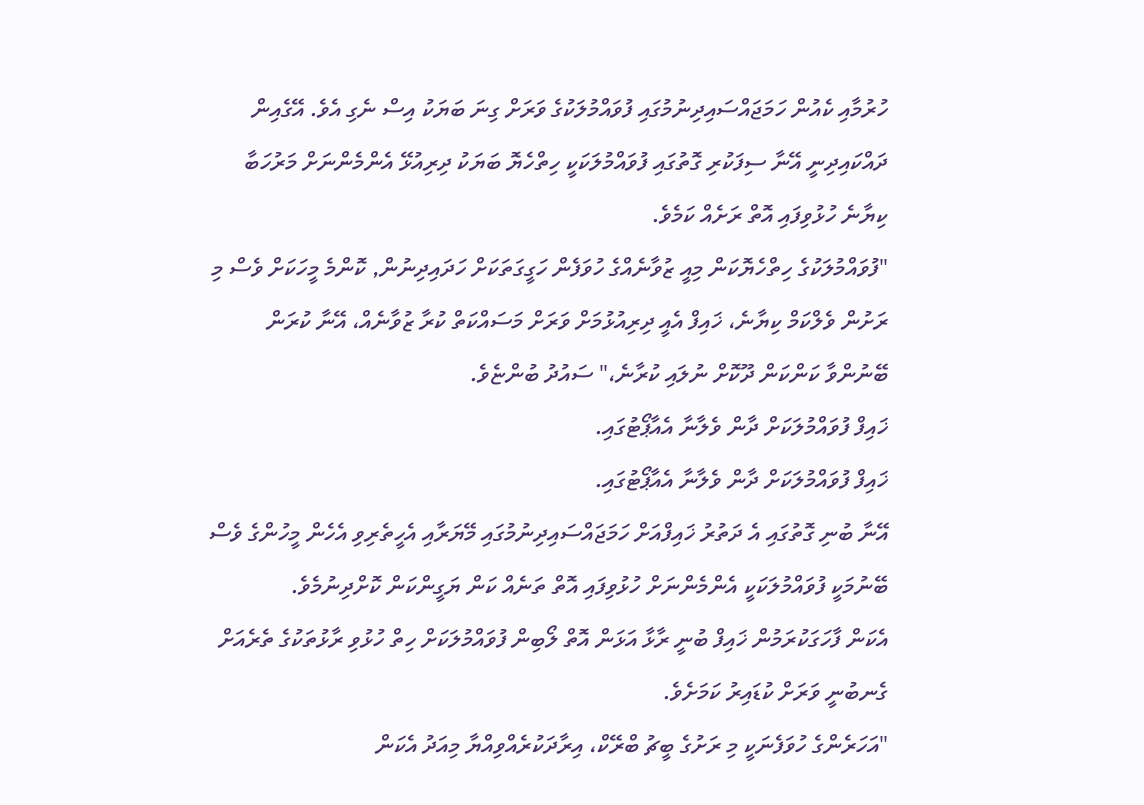ހުރުމާއި ކެއުން ހަމަޖައްސައިދިނުމުގައި ފުވައްމުލަކުގެ ވަރަށް ގިނަ ބަޔަކު އިސް ނެގި އެވެ. އޭގެއިން ދައްކައިދިނީ އޭނާ ސިފަކުރި ގޮތުގައި ފުވައްމުލަކަކީ ހިތްހެޔޮ ބަޔަކު ދިރިއުޅޭ އެންމެންނަށް މަރުހަބާ ކިޔާނެ ހުޅުވިފައި އޮތް ރަށެއް ކަމެވެ.
"ފުވައްމުލަކުގެ ހިތްހެޔޮކަން މިއީ ޒުވާނެއްގެ ހުވަފެން ހަގީގަތަކަށް ހަދައިދިނުން, ކޮންމެ މީހަކަށް ވެސް މި ރަށުން ވެލްކަމް ކިޔާނެ، ޚައިފް އެއީ ދިރިއުޅުމަށް ވަރަށް މަސައްކަތް ކުރާ ޒުވާނެއް، އޭނާ ކުރަން ބޭނުންވާ ކަންކަން ދޫކޮށް ނުލައި ކުރާނެ،" ސައުދު ބުންޏެވެ.
ޚައިފް ފުވައްމުލަކަށް ދާން ވެލާނާ އެއާޕޯޓުގައި.
ޚައިފް ފުވައްމުލަކަށް ދާން ވެލާނާ އެއާޕޯޓުގައި.
އޭނާ ބުނި ގޮތުގައި އެ ދަތުރު ޚައިފްއަށް ހަމަޖައްސައިދިނުމުގައި މޭޔަރާއި އެހީތެރިވި އެހެން މީހުންގެ ވެސް ބޭނުމަކީ ފުވައްމުލަކަކީ އެންމެންނަށް ހުޅުވިފައި އޮތް ތަނެއް ކަން ޔަގީންކަން ކޮށްދިނުމެވެ.
އެކަން ފާހަގަކުރަމުން ޚައިފް ބުނީ ރާޅާ އަޅަން އޮތް ލޯބިން ފުވައްމުލަކަށް ހިތް ހުޅުވި ރާޅުތަކުގެ ތެރެއަށް ގެނބުނީ ވަރަށް ކުޑައިރު ކަމަށެވެ.
"އަހަރެންގެ ހުވަފެނަކީ މި ރަށުގެ ބީޗު ބްރޭކް، އިރާދަކުރެއްވިއްޔާ މިއަދު އެކަން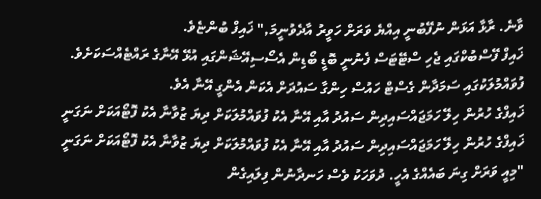ވާނެ. ރާޅާ އަޅަން ނުފޭބުނީ އިއްޔެ ވަރަށް ހަވީރު އާދެވުނީމަ," ޚައިފް ބުންޏެވެ.
ޚައިފް ފޭސްބުކްގައި ޖެހި ސްޓޭޓަސް ފެނުނީ ބޮޑީ ބޯޑިން އެސޯސިއޭޝަންގައި އުޅޭ އޭނާގެ ރައްޓެއްސަކަށެވެ. ފުވައްމުލަކުގައި ސަމަދާން ގެސްޓް ހައުސް ހިންގާ ސައުދަށް އެކަން އެންގީ އޭނާ އެވެ.
ޚައިފްގެ ހުރުން ހިލޭ ހަމަޖައްސައިދިން ސައުދު އާއި އޭނާ އެކު ފުވައްމުލަކަށް ދިޔަ ޒުވާނާ އެކު ފޮޓޯއަކަށް ނަގަނީ
ޚައިފްގެ ހުރުން ހިލޭ ހަމަޖައްސައިދިން ސައުދު އާއި އޭނާ އެކު ފުވައްމުލަކަށް ދިޔަ ޒުވާނާ އެކު ފޮޓޯއަކަށް ނަގަނީ
"މިއީ ވަރަށް ގިނަ ބައެއްގެ އެހީ. ދުވަހަކު ވެސް ހަނދާނުން ފިލައިގެން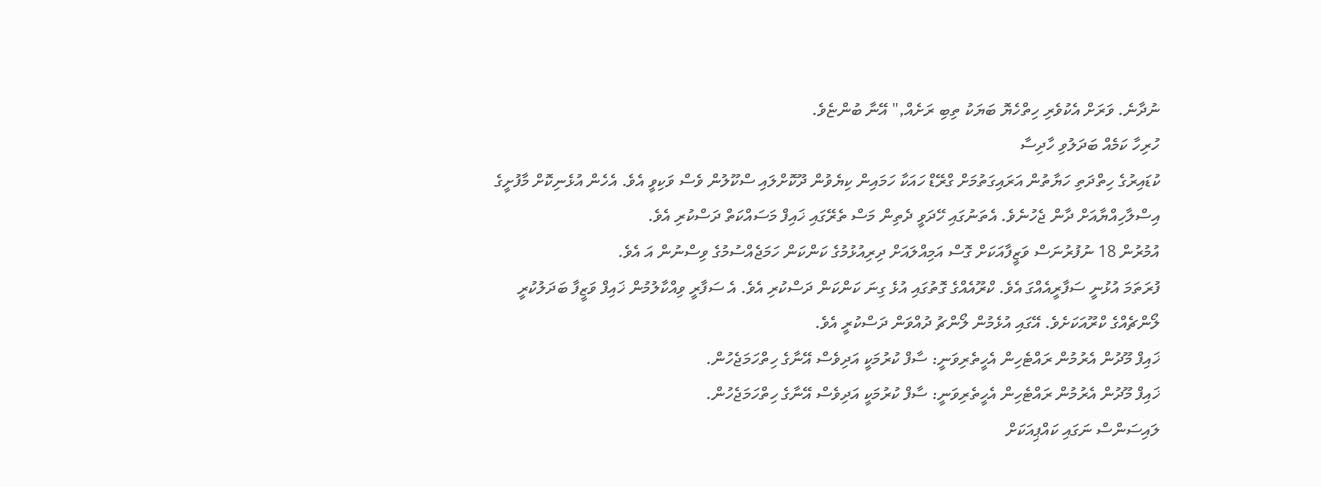ނުދާނެ. ވަރަށް އެކުވެރި ހިތްހެޔޮ ބަޔަކު ތިބި ރަށެއް," އޭނާ ބުންޏެވެ.
ހުރިހާ ކަމެއް ބަދަލުވި ހާދިސާ
ކުޑައިރުގެ ހިތްދަތި ހަޔާތުން އަރައިގަތުމަށް ގްރޭޑް ހައަކާ ހަމައިން ކިޔެވުން ދޫކޮށްލައި ސްކޫލުން ވެސް ވަކިވީ އެވެ. އެހެން އުޅެނިކޮށް މާފުށީގެ އިސްލާހިއްޔާއަށް ދާން ޖެހުނެވެ. އެތަނުގައި ހޭދަވީ ދެތިން މަސް ތެރޭގައި ޚައިފް މަސައްކަތް ދަސްކުރި އެވެ.
އުމުރުން 18 ނުފުރުނަސް ވަޒީފާއަކަށް ގޮސް އަމިއްލައަށް ދިރިއުޅުމުގެ ކަންކަން ހަމަޖެއްސުމުގެ ވިސްނުން އަ އެވެ.
ފުރަތަމަ އުޅުނީ ސަފާރީއެއްގަ އެވެ. ކްރޫއެއްގެ ގޮތުގައި އުޅެ ގިނަ ކަންކަން ދަސްކުރި އެވެ. އެ ސަފާރީ ވިއްކާލުމުން ޚައިފް ވަޒީފާ ބަދަލުކުރީ ލޯންޗެއްގެ ކްރޫއަކަށެވެ. އޭގައި އުޅެމުން ލޯންޗު ދުއްވަން ދަސްކުރީ އެވެ.
ޚައިފް މޫދުން އެރުމުން ރައްޓެހިން އެހީތެރިވަނީ: ސާފް ކުރުމަކީ އަދިވެސް އޭނާގެ ހިތްހަމަޖެހުން.
ޚައިފް މޫދުން އެރުމުން ރައްޓެހިން އެހީތެރިވަނީ: ސާފް ކުރުމަކީ އަދިވެސް އޭނާގެ ހިތްހަމަޖެހުން.
ލައިސަންސް ނަގައި ކައްޕިއަކަށް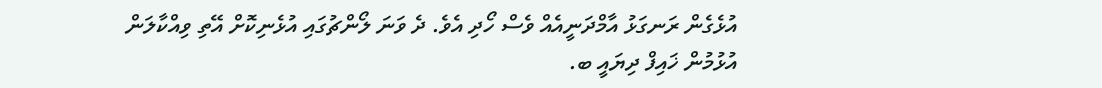އުޅެގެން ރަނގަޅު އާމްދަނީއެއް ވެސް ހޯދި އެވެ. ދެ ވަނަ ލޯންޗުގައި އުޅެނިކޮށް އޭތި ވިއްކާލަން އުޅުމުން ޚައިފް ދިޔައީ ބ.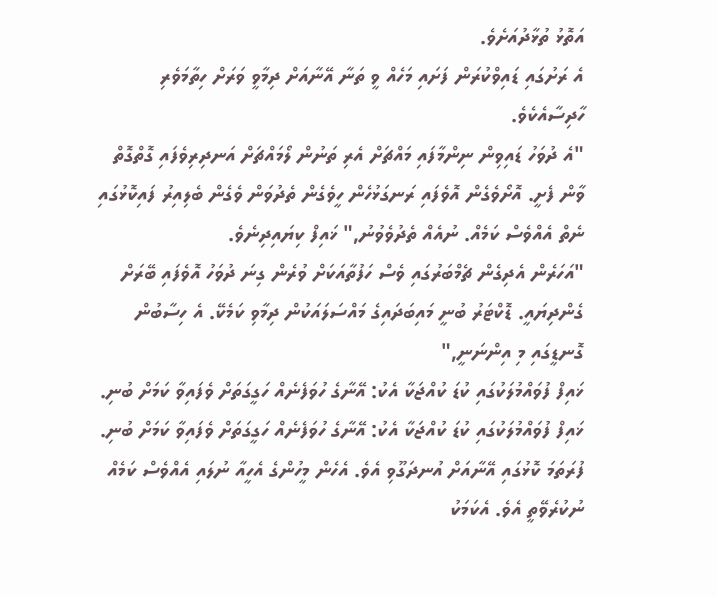އަތޮޅު ތުޅާދުއަށެވެ.
އެ ރަށުގައި ޑައިވްކުރަން ފަށައި މަހެއް ވީ ތަނާ އޭނާއަށް ދިމާވީ ވަރަށް ހިތާމަވެރި ހާދިސާއެކެވެ.
"އެ ދުވަހު ޑައިވިން ނިންމާފައި މައްޗަށް އެރި ތަނުން ލޯމައްޗަށް އަނދިރިވެފައި ގޮތްގޮތް ވާން ފެށީ. އޮށޯވެގެން އޮވެފައި ރަނގަޅުހެން ހީވެގެން ތެދުވަން ވެގެން ބެލިއިރު ފައިކޮޅުގައި ނެތް އެއްވެސް ކަމެއް. ނުއެއް ތެދުވެވުނު," ޚައިފް ކިޔައިދިނެވެ.
"އަހަރެން އެދިގެން ޗެމްބަރުގައި ވެސް ހަފުތާއަކަށް ވުރެން ގިނަ ދުވަހު އޮވެފައި ބޭރަށް ގެންދިޔައީ. ޑޮކްޓަރު ބުނީ މައިބަދައިގެ މައްސަލައަކުން ދިމާވި ކަމެކޭ. އެ ހިސާބުން ގޮނޑީގައި މި އިންނަނީ,"
ޚައިފް ފުވައްމުލަކުގައި ކުޑަ ކުއްޖަކާ އެކު: އޭނާގެ ހުވަފެނެއް ހަގީގަތަށް ވެފައިވާ ކަމަށް ބުނި.
ޚައިފް ފުވައްމުލަކުގައި ކުޑަ ކުއްޖަކާ އެކު: އޭނާގެ ހުވަފެނެއް ހަގީގަތަށް ވެފައިވާ ކަމަށް ބުނި.
ފުރަތަމަ ކޮޅުގައި އޭނާއަށް އުނދަގޫވި އެވެ. އެހެން މީހުންގެ އެހީއާ ނުލައި އެއްވެސް ކަމެއް ނުކުރެވޭތީ އެވެ. އެކަމަކު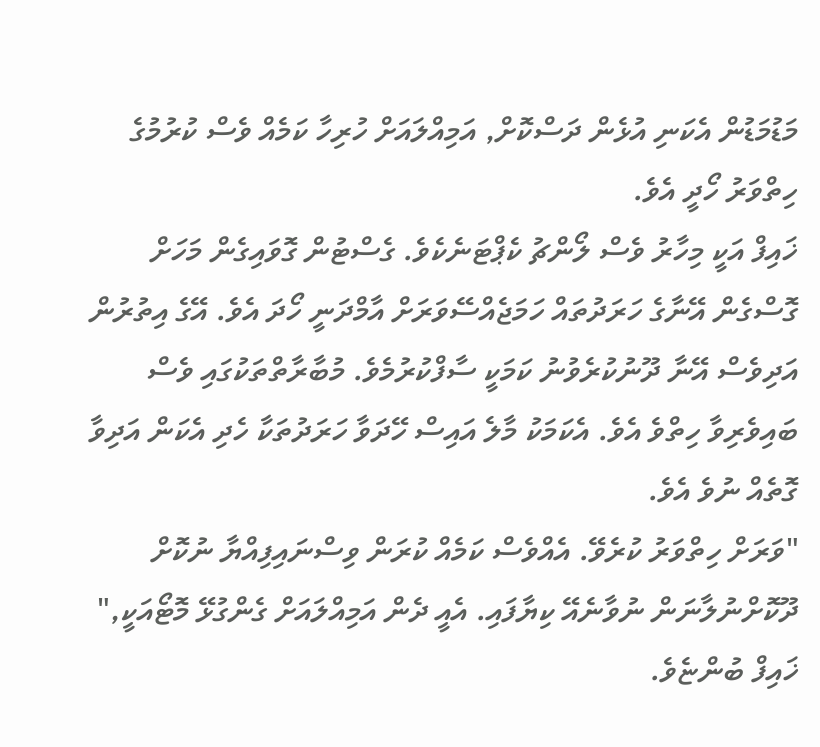މަޑުމަޑުން އެކަނި އުޅެން ދަސްކޮށް, އަމިއްލައަށް ހުރިހާ ކަމެއް ވެސް ކުރުމުގެ ހިތްވަރު ހޯދީ އެވެ.
ޚައިފް އަކީ މިހާރު ވެސް ލޯންޗު ކެޕްޓަނެކެވެ. ގެސްޓުން ގޮވައިގެން މަހަށް ގޮސްގެން އޭނާގެ ހަރަދުތައް ހަމަޖެއްސޭވަރަށް އާމްދަނީ ހޯދަ އެވެ. އޭގެ އިތުރުން އަދިވެސް އޭނާ ދޫނުކުރެވުނު ކަމަކީ ސާފްކުރުމެވެ. މުބާރާތްތަކުގައި ވެސް ބައިވެރިވާ ހިތްވެ އެވެ. އެކަމަކު މާލެ އައިސް ހޭދަވާ ހަރަދުތަކާ ހެދި އެކަން އަދިވާ ގޮތެއް ނުވެ އެވެ.
"ވަރަށް ހިތްވަރު ކުރެވޭ. އެއްވެސް ކަމެއް ކުރަން ވިސްނައިފިއްޔާ ނުކޮށް ދޫކޮށްނުލާނަން ނުވާނެއޭ ކިޔާފައި. އެއީ ދެން އަމިއްލައަށް ގެންގުޅޭ މޮޓޯއަކީ," ޚައިފް ބުންޏެވެ.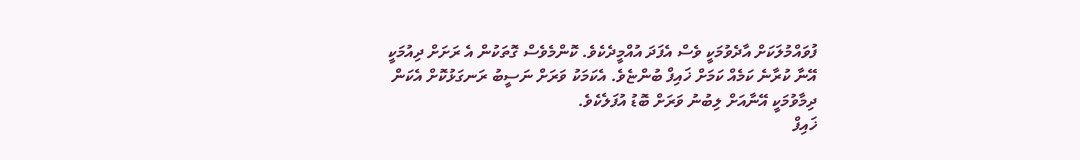ފުވައްމުލަކަށް އާދެވުމަކީ ވެސް އެފަދަ އުއްމީދެކެވެ. ކޮންމެވެސް ގޮތަކުން އެ ރަށަށް ދިއުމަކީ އޭނާ ކުރާނެ ކަމެއް ކަމަށް ޚައިފް ބުންޏެވެ. އެކަމަކު ވަރަށް ނަސީބު ރަނގަޅުކޮށް އެކަން ދިމާވުމަކީ އޭނާއަށް ލިބުނު ވަރަށް ބޮޑު އުފަލެކެވެ.
ޚައިފް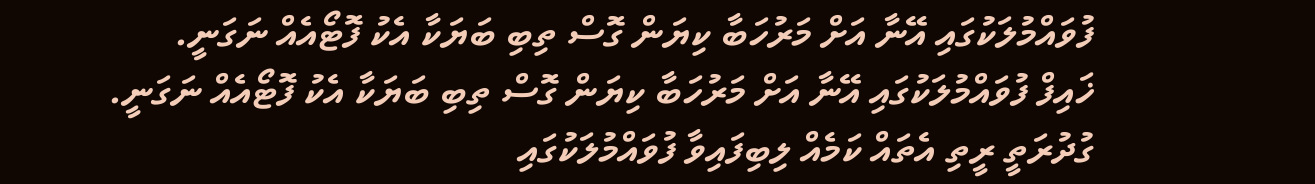ފުވައްމުލަކުގައި އޭނާ އަށް މަރުހަބާ ކިޔަން ގޮސް ތިބި ބަޔަކާ އެކު ފޮޓޯއެއް ނަގަނީ.
ޚައިފް ފުވައްމުލަކުގައި އޭނާ އަށް މަރުހަބާ ކިޔަން ގޮސް ތިބި ބަޔަކާ އެކު ފޮޓޯއެއް ނަގަނީ.
ގުދުރަތީ ރީތި އެތައް ކަމެއް ލިބިފައިވާ ފުވައްމުލަކުގައި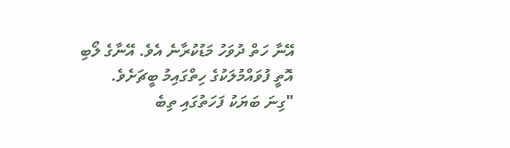އޭނާ ހަތް ދުވަހު މަޑުކުރާނެ އެވެ. އޭނާގެ ލޯބި އޮތީ ފުވައްމުލަކުގެ ހިތްގައިމު ބީޗަށެވެ.
"ގިނަ ބަޔަކު ފަހަތުގައި ތިބެ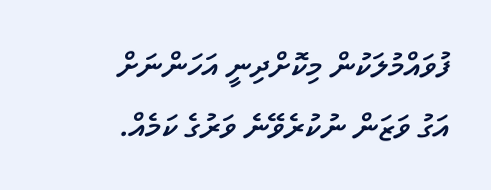ފުވައްމުލަކުން މިކޮށްދިނީ އަހަންނަށް އަގު ވަޒަން ނުކުރެވޭނެ ވަރުގެ ކަމެއް.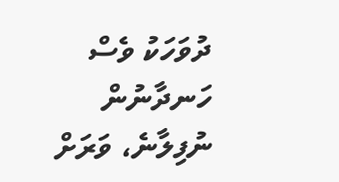ދުވަހަކު ވެސް ހަނދާނުން ނުފިލާނެ، ވަރަށް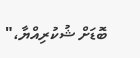ބޮޑަށް ޝުކުރިއްޔާ،"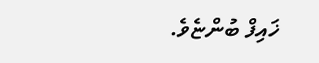ޚައިފް ބުންޏެވެ.